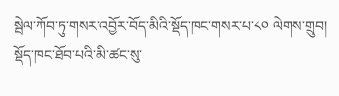སྦེལ་ཀོབ་ཏུ་གསར་འབྱོར་བོད་མིའི་སྡོད་ཁང་གསར་པ་༨༠ ལེགས་གྲུབ།
སྡོད་ཁང་ཐོབ་པའི་མི་ཚང་སུ་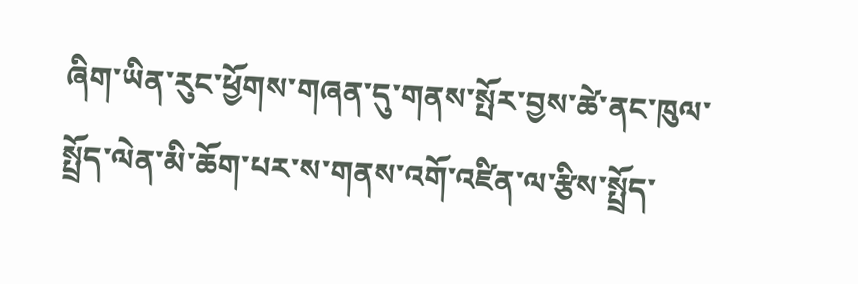ཞིག་ཡིན་རུང་ཕྱོགས་གཞན་དུ་གནས་སྤོར་བྱས་ཚེ་ནང་ཁུལ་སྤྲོད་ལེན་མི་ཆོག་པར་ས་གནས་འགོ་འཛིན་ལ་རྩིས་སྤྲོད་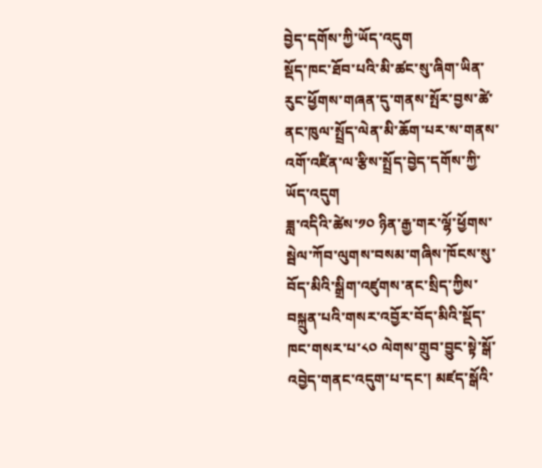བྱེད་དགོས་ཀྱི་ཡོད་འདུག
སྡོད་ཁང་ཐོབ་པའི་མི་ཚང་སུ་ཞིག་ཡིན་རུང་ཕྱོགས་གཞན་དུ་གནས་སྤོར་བྱས་ཚེ་ནང་ཁུལ་སྤྲོད་ལེན་མི་ཆོག་པར་ས་གནས་འགོ་འཛིན་ལ་རྩིས་སྤྲོད་བྱེད་དགོས་ཀྱི་ཡོད་འདུག
ཟླ་འདིའི་ཚེས་༡༠ ཉིན་རྒྱ་གར་ལྷོ་ཕྱོགས་སྦེལ་ཀོབ་ལུགས་བསམ་གཞིས་ཁོངས་སུ་བོད་མིའི་སྒྲིག་འཛུགས་ནང་སྲིད་ཀྱིས་བསྐྲུན་པའི་གསར་འབྱོར་བོད་མིའི་སྡོད་ཁང་གསར་པ་༨༠ ལེགས་གྲུབ་བྱུང་སྟེ་སྒོ་འབྱེད་གནང་འདུག་པ་དང་། མཛད་སྒོའི་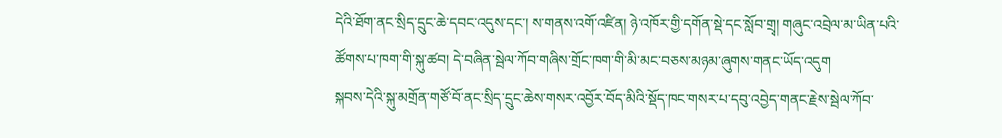དེའི་ཐོག་ནང་སྲིད་དྲུང་ཆེ་དབང་འདུས་དང་། ས་གནས་འགོ་འཛིན། ཉེ་འཁོར་གྱི་དགོན་སྡེ་དང་སློབ་གྲྭ། གཞུང་འབྲེལ་མ་ཡིན་པའི་ཚོགས་པ་ཁག་གི་སྐུ་ཚབ། དེ་བཞིན་སྦེལ་ཀོབ་གཞིས་གྲོང་ཁག་གི་མི་མང་བཅས་མཉམ་ཞུགས་གནང་ཡོད་འདུག
སྐབས་དེའི་སྐུ་མགྲོན་གཙོ་བོ་ནང་སྲིད་དྲུང་ཆེས་གསར་འབྱོར་བོད་མིའི་སྡོད་ཁང་གསར་པ་དབུ་འབྱེད་གནང་རྗེས་སྦེལ་ཀོབ་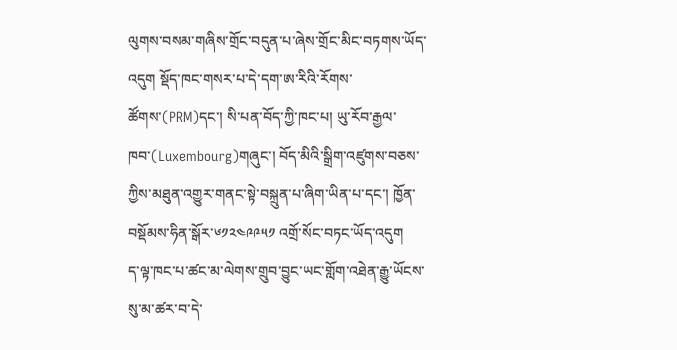ལུགས་བསམ་གཞིས་གྲོང་བདུན་པ་ཞེས་གྲོང་མིང་བཏགས་ཡོད་འདུག སྡོད་ཁང་གསར་པ་དེ་དག་ཨ་རིའི་རོགས་ཚོགས་(PRM)དང་། སི་པན་བོད་ཀྱི་ཁང་པ། ཡུ་རོབ་རྒྱལ་ཁབ་(Luxembourg)གཞུང་། བོད་མིའི་སྒྲིག་འཛུགས་བཅས་ཀྱིས་མཐུན་འགྱུར་གནང་སྟེ་བསྐྲུན་པ་ཞིག་ཡིན་པ་དང་། ཁྱོན་བསྡོམས་ཧིན་སྒོར་༦༡༢༤༩༩༥༡ འགྲོ་སོང་བཏང་ཡོད་འདུག
ད་ལྟ་ཁང་པ་ཚང་མ་ལེགས་གྲུབ་བྱུང་ཡང་གློག་འཐེན་རྒྱུ་ཡོངས་སུ་མ་ཚར་བ་དེ་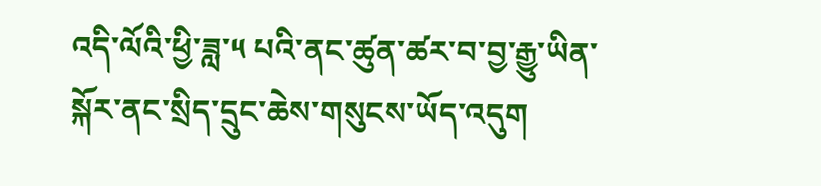འདི་ལོའི་ཕྱི་ཟླ་༥ པའི་ནང་ཚུན་ཚར་བ་བྱ་རྒྱུ་ཡིན་སྐོར་ནང་སྲིད་དྲུང་ཆེས་གསུངས་ཡོད་འདུག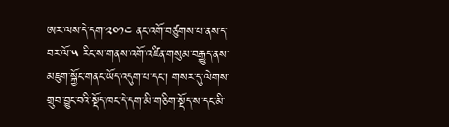ཨར་ལས་དེ་དག་༢༠༡༤ ནང་འགོ་བཙུགས་པ་ནས་ད་བར་ལོ་༥ རིང་ས་གནས་འགོ་འཛིན་གསུམ་བརྒྱུད་ནས་མཇུག་སྐྱོང་གནང་ཡོད་འདུག་པ་དང་། གསར་དུ་ལེགས་གྲུབ་བྱུང་བའི་སྡོད་ཁང་དེ་དག་མི་གཅིག་སྡོད་ས་དང་མི་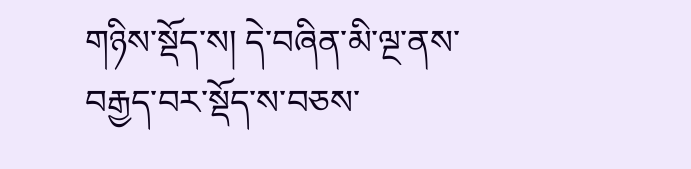གཉིས་སྡོད་ས། དེ་བཞིན་མི་ལྔ་ནས་བརྒྱད་བར་སྡོད་ས་བཅས་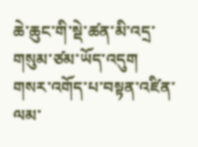ཆེ་ཆུང་གི་སྡེ་ཚན་མི་འདྲ་གསུམ་ཙམ་ཡོད་འདུག
གསར་འགོད་པ་བསྟན་འཛིན་ལམ་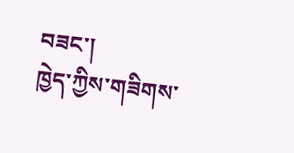བཟང་།
ཁྱེད་ཀྱིས་གཟིགས་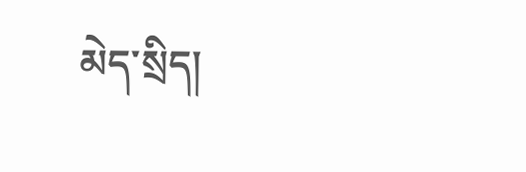མེད་སྲིད།